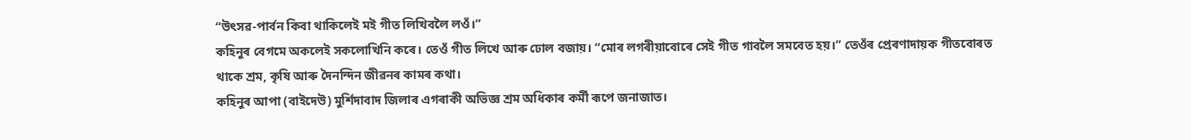“উৎসৱ-পাৰ্বন কিবা থাকিলেই মই গীত লিখিবলৈ লওঁ।”
কহিনুৰ বেগমে অকলেই সকলোখিনি কৰে। তেওঁ গীত লিখে আৰু ঢোল বজায়। “মোৰ লগৰীয়াবোৰে সেই গীত গাবলৈ সমবেত হয়।” তেওঁৰ প্ৰেৰণাদায়ক গীতবোৰত থাকে শ্ৰম, কৃষি আৰু দৈনন্দিন জীৱনৰ কামৰ কথা।
কহিনুৰ আপা (বাইদেউ) মুৰ্শিদাবাদ জিলাৰ এগৰাকী অভিজ্ঞ শ্ৰম অধিকাৰ কৰ্মী ৰূপে জনাজাত।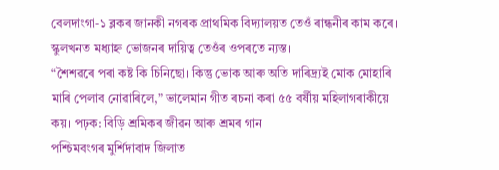বেলদাংগা-১ ব্লকৰ জানকী নগৰক প্ৰাথমিক বিদ্যালয়ত তেওঁ ৰান্ধনীৰ কাম কৰে। স্কুলখনত মধ্যাহ্ন ভোজনৰ দায়িত্ব তেওঁৰ ওপৰতে ন্যস্ত।
“শৈশৱৰে পৰা কষ্ট কি চিনিছো। কিন্তু ভোক আৰু অতি দাৰিদ্ৰ্যই মোক মোহাৰি মাৰি পেলাব নোৱাৰিলে,” ভালেমান গীত ৰচনা কৰা ৫৫ বৰ্ষীয় মহিলাগৰাকীয়ে কয়। পঢ়ক: বিড়ি শ্ৰমিকৰ জীৱন আৰু শ্ৰমৰ গান
পশ্চিমবংগৰ মুৰ্শিদাবাদ জিলাত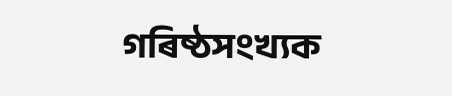গৰিষ্ঠসংখ্যক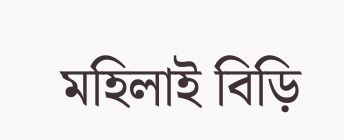মহিলাই বিড়ি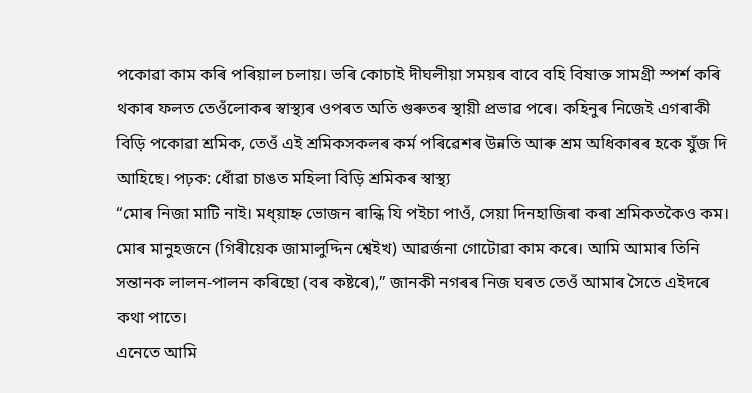পকোৱা কাম কৰি পৰিয়াল চলায়। ভৰি কোচাই দীঘলীয়া সময়ৰ বাবে বহি বিষাক্ত সামগ্ৰী স্পৰ্শ কৰি থকাৰ ফলত তেওঁলোকৰ স্বাস্থ্যৰ ওপৰত অতি গুৰুতৰ স্থায়ী প্ৰভাৱ পৰে। কহিনুৰ নিজেই এগৰাকী বিড়ি পকোৱা শ্ৰমিক, তেওঁ এই শ্ৰমিকসকলৰ কৰ্ম পৰিৱেশৰ উন্নতি আৰু শ্ৰম অধিকাৰৰ হকে যুঁজ দি আহিছে। পঢ়ক: ধোঁৱা চাঙত মহিলা বিড়ি শ্ৰমিকৰ স্বাস্থ্য
“মোৰ নিজা মাটি নাই। মধ্য়াহ্ন ভোজন ৰান্ধি যি পইচা পাওঁ, সেয়া দিনহাজিৰা কৰা শ্ৰমিকতকৈও কম। মোৰ মানুহজনে (গিৰীয়েক জামালুদ্দিন শ্বেইখ) আৱৰ্জনা গোটোৱা কাম কৰে। আমি আমাৰ তিনি সন্তানক লালন-পালন কৰিছো (বৰ কষ্টৰে),” জানকী নগৰৰ নিজ ঘৰত তেওঁ আমাৰ সৈতে এইদৰে কথা পাতে।
এনেতে আমি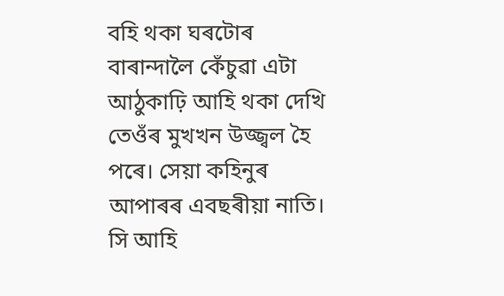বহি থকা ঘৰটোৰ বাৰান্দালৈ কেঁচুৱা এটা আঠুকাঢ়ি আহি থকা দেখি তেওঁৰ মুখখন উজ্জ্বল হৈ পৰে। সেয়া কহিনুৰ আপাৰৰ এবছৰীয়া নাতি। সি আহি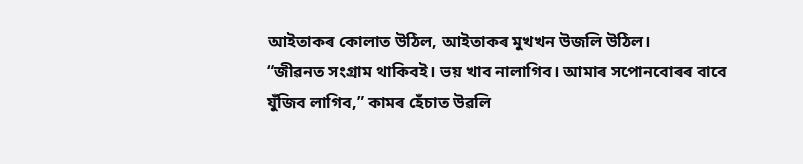আইতাকৰ কোলাত উঠিল, আইতাকৰ মুখখন উজলি উঠিল।
“জীৱনত সংগ্ৰাম থাকিবই। ভয় খাব নালাগিব। আমাৰ সপোনবোৰৰ বাবে যুঁজিব লাগিব,” কামৰ হেঁচাত উৱলি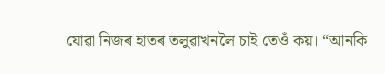যোৱা নিজৰ হাতৰ তলুৱাখনলৈ চাই তেওঁ কয়। “আনকি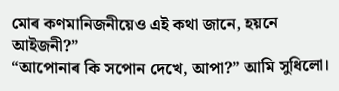মোৰ কণমানিজনীয়েও এই কথা জানে, হয়নে আইজনী?”
“আপোনাৰ কি সপোন দেখে, আপা?” আমি সুধিলো।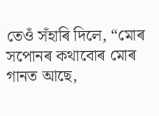তেওঁ সঁহাৰি দিলে, “মোৰ সপোনৰ কথাবোৰ মোৰ গানত আছে,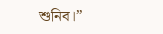শুনিব।”